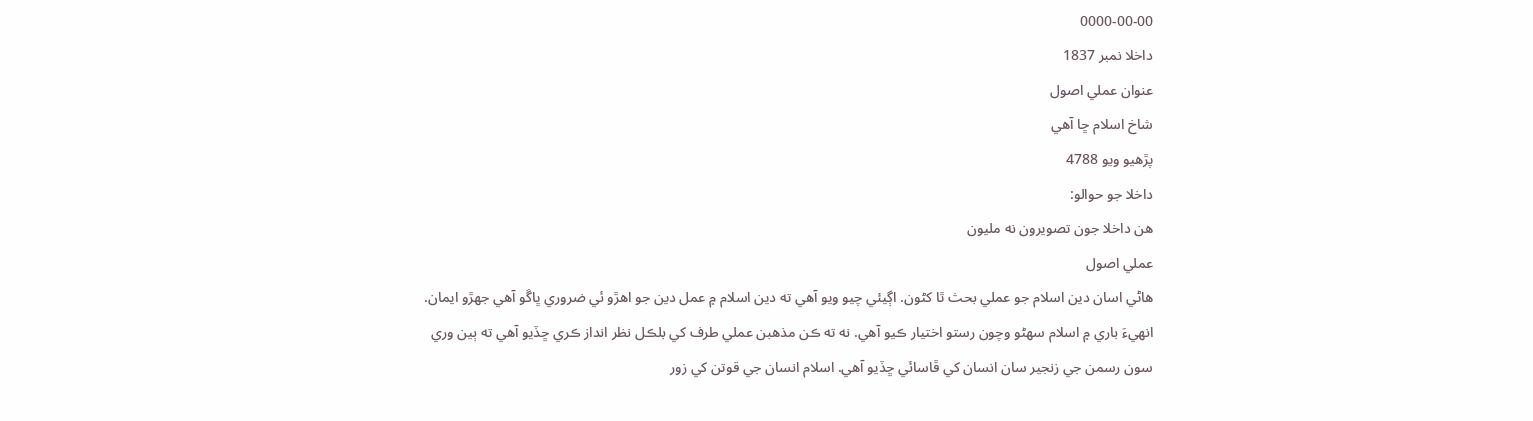0000-00-00
داخلا نمبر 1837
عنوان عملي اصول
شاخ اسلام ڇا آھي
پڙهيو ويو 4788
داخلا جو حوالو:
هن داخلا جون تصويرون نه مليون
عملي اصول
هاڻي اسان دين اسلام جو عملي بحث ٿا کڻون. اڳيئي چيو ويو آهي ته دين اسلام ۾ عمل دين جو اهڙو ئي ضروري ڀاڱو آهي جهڙو ايمان. انهيءَ باري ۾ اسلام سهڻو وچون رستو اختيار ڪيو آهي. نه ته ڪن مذهبن عملي طرف کي بلڪل نظر انداز ڪري ڇڏيو آهي ته ٻين وري سون رسمن جي زنجير سان انسان کي ڦاسائي ڇڏيو آهي. اسلام انسان جي قوتن کي زور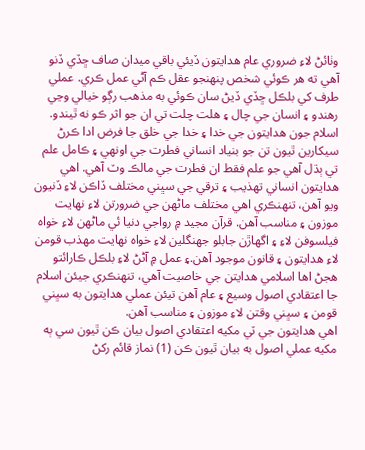وٺائڻ لاءِ ضروري عام هدايتون ڏيئي باقي ميدان صاف ڇڏي ڏنو آهي ته هر ڪوئي شخص پنهنجو عقل ڪم آڻي عمل ڪري. عملي طرف کي بلڪل ڇڏي ڏيڻ سان ڪوئي به مذهب رڳو خيالي وڃي رهندو ۽ انسان جي چال ۽ هلت چلت تي ان جو اثر ڪو نه ٿيندو. اسلام جون هدايتون جي خدا ۽ خدا جي خلق جا فرض ادا ڪرڻ سيکارين ٿيون تن جو بنياد انساني فطرت جي اونهي ۽ ڪامل علم تي ٻڌل آهي جو علم فقط ان فطرت جي مالڪ وٽ آهي. اهي هدايتون انساني تهذيب ۽ ترقي جي سڀني مختلف ڏاڪن لاءِ ڏنيون ويو آهن، تنهنڪري اهي مختلف ماڻهن جي ضرورتن لاءِ نهايت موزون ۽ مناسب آهن. قرآن مجيد ۾ رواجي دنيا ئي ماڻهن لاءِ خواه فيلسوفن لاءِ ۽ اگهاڙن جابلو جهنگلين لاءِ خواه نهايت مهذب قومن لاءِ هدايتون ۽ قانون موجود آهن.۽ عمل ۾ آڻڻ لاءِ بلڪل ڪارائتو هجڻ اها اسلامي هدايتن جي خاصيت آهي، تنهنڪري جيئن اسلام جا اعتقادي اصول وسيع ۽ عام آهن تيئن عملي هدايتون به سڀني قومن ۽ سڀني وقتن لاءِ موزون ۽ مناسب آهن.
اهي هدايتون جي ٽي مکيه اعتقادي اصول بيان ڪن ٿيون سي ٻه مکيه عملي اصول به بيان ٿيون ڪن (1) نماز قائم رکڻ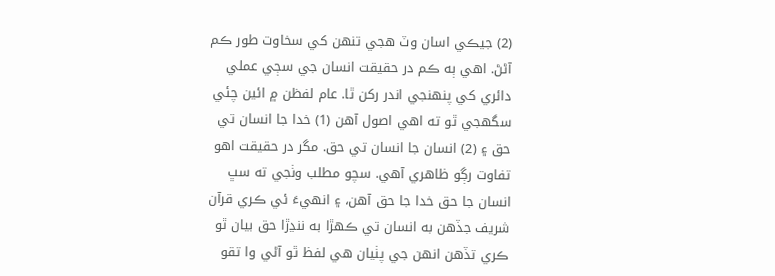(2) جيڪي اسان وٽ هجي تنهن کي سخاوت طور ڪم آڻڻ. اهي ٻه ڪم در حقيقت انسان جي سڄي عملي دائري کي پنهنجي اندر رکن ٿا. عام لفظن ۾ ائين چئي سگهجي ٿو ته اهي اصول آهن (1) خدا جا انسان تي حق ۽ (2) انسان جا انسان تي حق. مگر در حقيقت اهو تفاوت رڳو ظاهري آهي. سچو مطلب وٺجي ته سڀ انسان جا حق خدا جا حق آهن، ۽ انهيءَ ئي ڪري قرآن شريف جڏهن به انسان تي ڪهڙا به ننڍڙا حق بيان ٿو ڪري تڏهن انهن جي پٺيان هي لفظ ٿو آڻي وا تقو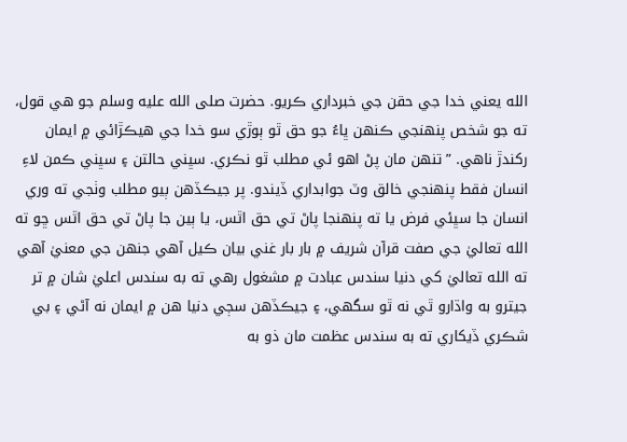الله يعني خدا جي حقن جي خبرداري ڪريو. حضرت صلى الله عليه وسلم جو هي قول، ته جو شخص پنهنجي ڪنهن ڀاءُ جو حق ٿو ٻوڙي سو خدا جي هيڪڙائي ۾ ايمان رکندڙ ناهي. ”تنهن مان پڻ اهو ئي مطلب ٿو نڪري. سڀني حالتن ۽ سڀني ڪمن لاءِ انسان فقط پنهنجي خالق وٽ جوابداري ڏيندو. پر جيڪڏهن ٻيو مطلب وٺجي ته وري انسان جا سڀئي فرض يا ته پنهنجا پاڻ تي حق اٿس، يا ٻين جا پاڻ تي حق اٿس ڇو ته الله تعاليٰ جي صفت قرآن شريف ۾ بار بار غني بيان ڪيل آهي جنهن جي معنيٰ آهي ته الله تعاليٰ کي دنيا سندس عبادت ۾ مشغول رهي ته به سندس اعليٰ شان ۾ تر جيترو به واڌارو ٿي نه ٿو سگهي، ۽ جيڪڏهن سڄي دنيا هن ۾ ايمان نه آڻي ۽ بي شڪري ڏيکاري ته به سندس عظمت مان ذو به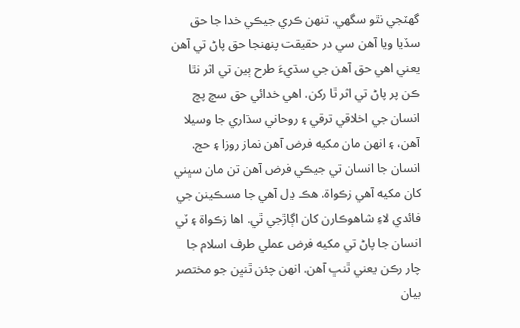گهٽجي نٿو سگهي. تنهن ڪري جيڪي خدا جا حق سڏيا ويا آهن سي در حقيقت پنهنجا حق پاڻ تي آهن يعني اهي حق آهن جي سڌيءَ طرح ٻين تي اثر نٿا ڪن پر پاڻ تي اثر ٿا رکن. اهي خدائي حق سچ پچ انسان جي اخلاقي ترقي ۽ روحاني سڌاري جا وسيلا آهن، ۽ انهن مان مکيه فرض آهن نماز روزا ۽ حج. انسان جا انسان تي جيڪي فرض آهن تن مان سڀني کان مکيه آهي زڪواة. هڪ ڍل آهي جا مسڪينن جي فائدي لاءِ شاهوڪارن کان اڳاڙجي ٿي. اها زڪواة ۽ ٽي انسان جا پاڻ تي مکيه فرض عملي طرف اسلام جا چار رڪن يعني ٿنڀ آهن. انهن چئن ٿنڀن جو مختصر بيان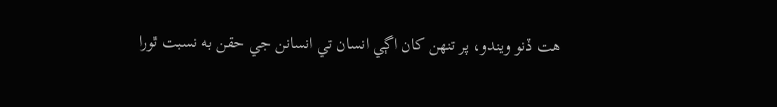هت ڏنو ويندو، پر تنهن کان اڳي انسان تي انسانن جي حقن به نسبت ٿورا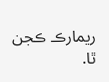ريمارڪ ڪجن ٿا.